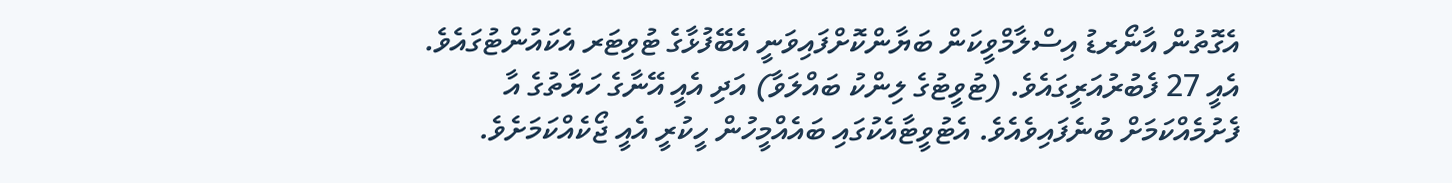އެގޮތުން އާނޯރޑު އިސްލާމްވީކަން ބަޔާންކޮށްފައިވަނީ އެބޭފުޅާގެ ޓުވިޓަރ އެކައުންޓުގައެވެ. އެއީ 27 ފެބުރުއަރީގައެވެ. (ޓުވީޓުގެ ލިންކު ބައްލަވާ) އަދި އެއީ އޭނާގެ ހަޔާތުގެ އާ ފެށުމެއްކަމަށް ބުނެފައިވެއެވެ. އެޓުވީޓާއެކުގައި ބައެއްމީހުން ހީކުރީ އެއީ ޖޯކެއްކަމަށެވެ.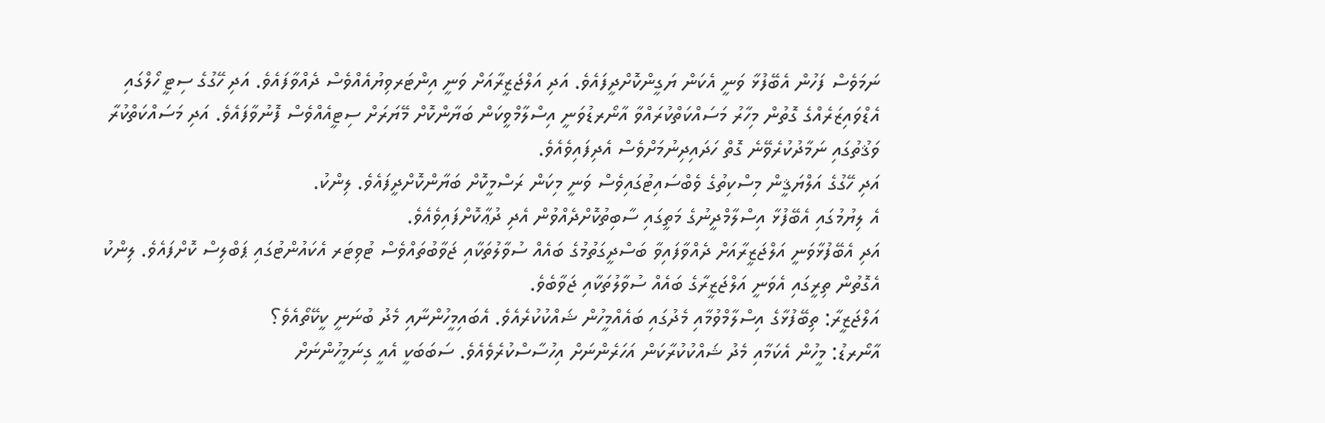ނަމަވެސް ފަހުން އެބޭފުޅާ ވަނީ އެކަން ޔަގީންކޮށްދީފައެވެ. އަދި އަލްޖަޒީރާއަށް ވަނީ އިންޓަރވިޔުއެއްވެސް ދެއްވާފައެވެ. އަދި ހޭގުގެ ސިޓީ ހޯލްގައި އެޑްވައިޒަރެއްގެ ގޮތުން މިހާރު މަސައްކަތްކުރައްވާ އާނޯރޑުވަނީ އިސްލާމްވީކަން ބަޔާންކޮށް މޭޔަރަށް ސިޓީއެއްވެސް ފޮނުވާފައެވެ. އަދި މަސައްކަތްކުރާ ވަޤުތުގައި ނަމާދުކުރެވޭނެ ގޮތް ހަދައިދިނުމަށްވެސް އެދިފައިވެއެވެ.
އަދި ހޭގުގެ އަލްޔަޤީން މިސްކިތުގެ ވެބްސައިޓުގައިވެސް ވަނީ މިކަން ރަސްމީކޮށް ބަޔާންކޮށްދީފައެވެ. ލިންކު.
އެ ލިޔުމުގައި އެބޭފުޅާ އިސްލާމްދީނުގެ މަތީގައި ސާބިތުކޮށްދެއްވުން އެދި ދުޢާކޮށްފައިވެއެވެ.
އަދި އެބޭފުޅާވަނީ އަލްޖަޒީރާއަށް ދެއްވާފައިވާ ބަސްދީގަތުމުގެ ބައެއް ސުވާލުތަކާއި ޖަވާބުތައްވެސް ޓުވިޓަރ އެކައުންޓުގައި ޕަބްލިސް ކޮށްފައެވެ. ލިންކު
އެގޮތުން ތިރީގައި އެވަނީ އަލްޖަޒީރާގެ ބައެއް ސުވާލުތަކާއި ޖަވާބެވެ.
އަލްޖަޒީރާ: ތިބޭފުޅާގެ އިސްލާމްވުމާއި މެދުގައި ބައެއްމީހުން ޝައްކުކުރެއެވެ. އެބައިމީހުންނާއި މެދު ބުނަނީ ކީކޭތޯއެވެ؟
އާނޯރޑު: މީހުން އެކަމާއި މެދު ޝައްކުކުރާކަން އަހަރެންނަށް އިހުސާސްކުރެވެއެވެ. ސަބަބަކީ އެއީ ގިނަމީހުންނަށް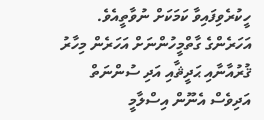ހީކުރެވިފައިވާ ކަމަކަށް ނުވާތީއެވެ. އަހަރެންގެ ގާތްމީހުންނަށް އަހަރެން މިހާރު ޤުރުއާނާއި ޙަދީޘާއި އަދި ސުންނަތް އަދިވެސް އެނޫން އިސްލާމީ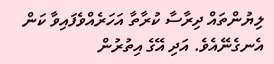ލިޔުންތައް ދިރާސާ ކުރާތާ އަހަރެއްވެފައިވާ ކަން އެނގެނޭއެވެ. އަދި އޭގެ އިތުރުން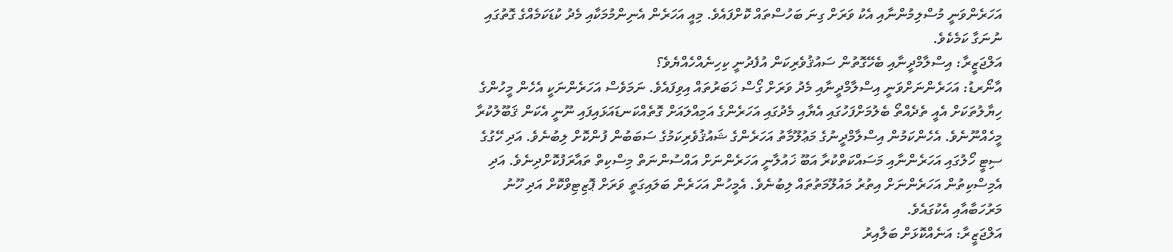އަހަރެންވަނީ މުސްލިމުންނާއި އެކު ވަރަށް ގިނަ ބަހުސްތައް ކޮށްފައެވެ. މިއީ އަހަރެން އެނިންމުމަކާއި މެދު ކުޑަކަމެއްގެ ގޮތުގައި ނުނަގާ ކަމެކެވެ.
އަލްޖަޒީރާ: އިސްލާމްދީނާއި ބެހޭގޮތުން ސައުޤުވެރިކަން އުފެދުނީ ކިހިނެއްހެއްޔެވެ؟
އާނޯރޑު: އަހަރެންނަށްވަނީ އިސްލާމްދީނާއި މެދު ވަރަށް ގޯސް ޚަބަރުތައް އިވިފައެވެ. ނަމަވެސް އަހަރެންނަކީ އެހެން މީހުންގެ ހިޔާލުތަކަށް އެއީ ތެދެއްތޯ ބެލުމަށްފަހުގައި އެޔާއި މެދުގައި އަހަރެންގެ އަމިއްލައަށް ގޮތެއްކަނޑައަޅައިފައި ނޫނީ އެކަން ޤަބޫލުކުރާ މީހެއްނޫނެވެ. އެހެންކަމުން އިސްލާމްދީނުގެ މަޢުލޫމާތު އަހަރެންގެ ޝައުޤުވެރިކަމުގެ ސަބަބުން ފުންކޮށް ލިބުނެވެ. އަދި ހޭގުގެ ސިޓީ ހޯލުގައި އަހަރެންނާއި މަސައްކަތްކުރާ އަބޫ ޚައުލާނީ އަހަރެންނަށް އައްސުންނަތް މިސްކިތް ތައާރަފުކޮށްދިނެވެ. އަދި އެމިސްކިތުން އަހަރެންނަށް އިތުރު މައުލޫމަތުތައް ލިބުނެވެ. އެމީހުން އަހަރެން ބަލައިގަތީ ވަރަށް ޕޮޒިޓިވްކޮށް އަދި ހޫނު މަރުހަބާއާއި އެކުގައެވެ.
އަލްޖަޒީރާ: އަނެއްކޮޅަށް ބަލާއިރު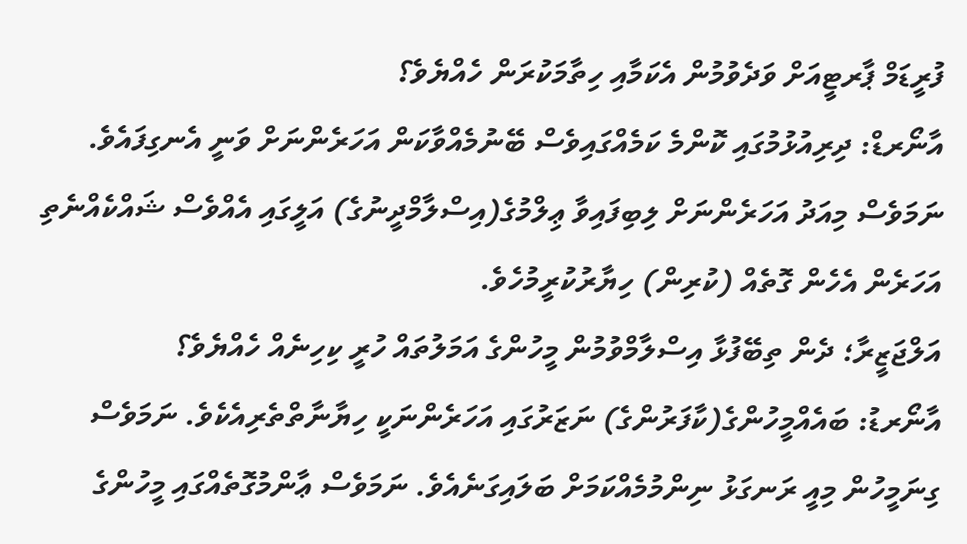ފުރީޑަމް ޕާރޓީއަށް ވަދެވުމުން އެކަމާއި ހިތާމަކުރަން ހެއްޔެވެ؟
އާނޯރޑް: ދިރިއުޅުމުގައި ކޮންމެ ކަމެއްގައިވެސް ބޭނުމެއްވާކަން އަހަރެންނަށް ވަނީ އެނގިފައެވެ. ނަމަވެސް މިއަދު އަހަރެންނަށް ލިބިފައިވާ ޢިލްމުގެ(އިސްލާމްދީނުގެ) އަލީގައި އެއްވެސް ޝައްކެއްނެތި އަހަރެން އެހެން ގޮތެއް (ކުރިން) ހިޔާރުކުރީމުހެވެ.
އަލްޖަޒީރާ؛ ދެން ތިބޭފުޅާ އިސްލާމްވުމުން މީހުންގެ އަމަލުތައް ހުރީ ކިހިނެއް ހެއްޔެވެ؟
އާނޯރޑު: ބައެއްމީހުންގެ(ކާފަރުންގެ) ނަޒަރުގައި އަހަރެންނަކީ ހިޔާނާތްތެރިއެކެވެ. ނަމަވެސް ގިނަމީހުން މިއީ ރަނގަޅު ނިންމުމެއްކަމަށް ބަލައިގަނެއެވެ. ނަމަވެސް ޢާންމުގޮތެއްގައި މީހުންގެ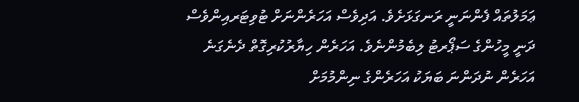ޢަމަލުތައް ފެންނަނީ ރަނގަޅަށެވެ. އަދިވެސް އަހަރެންނަށް ޓުވިޓަރއިންވެސް ދަނީ މީހުންގެ ސަޕޯރޓު ލިބެމުންނެވެ. އަހަރެން ހިޔާރުކުރިގޮތް ދެނެގަނެ އަހަރެން ނުދަންނަ ބަޔަކު އަހަރެންގެ ނިންމުމަށް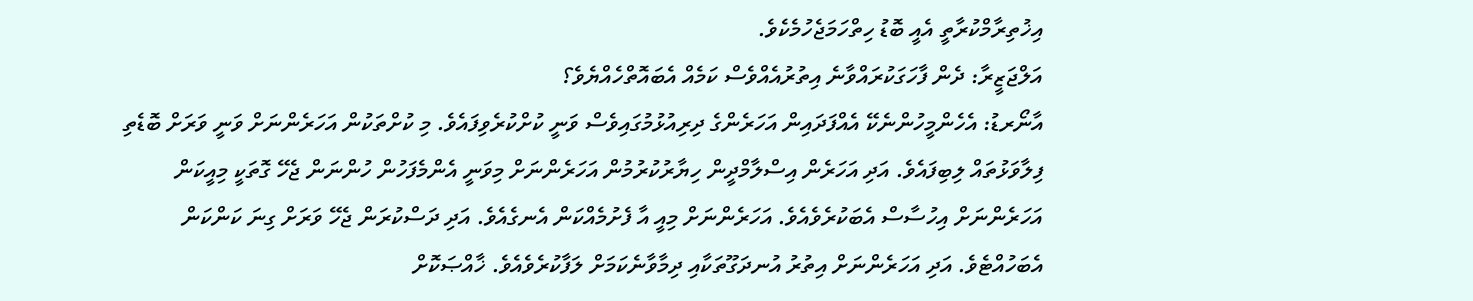އިޚުތިރާމްކުރާތީ އެއީ ބޮޑު ހިތްހަމަޖެހުމެކެވެ.
އަލްޖަޒީރާ: ދެން ފާހަގަކުރައްވާނެ އިތުރުއެއްވެސް ކަމެއް އެބައޮތްހެއްޔެވެ؟
އާނޯރޑު: އެހެންމީހުންނެކޭ އެއްފަދައިން އަހަރެންގެ ދިރިއުޅުމުގައިވެސް ވަނީ ކުށްކުރެވިފައެވެ. މި ކުށްތަކުން އަހަރެންނަށް ވަނީ ވަރަށް ބޮޑެތި ފިލާވަޅުތައް ލިބިފައެވެ. އަދި އަހަރެން އިސްލާމްދީން ހިޔާރުކުރުމުން އަހަރެންނަށް މިވަނީ އެންމެފަހުން ހުންނަން ޖެހޭ ގޮތަކީ މިއީކަން އަހަރެންނަށް އިހުސާސް އެބަކުރެވެއެވެ. އަހަރެންނަށް މިއީ އާ ފެށުމެއްކަން އެނގެއެވެ. އަދި ދަސްކުރަން ޖެހޭ ވަރަށް ގިނަ ކަންކަން އެބަހުއްޓެވެ. އަދި އަހަރެންނަށް އިތުރު އުނދަގޫތަކާއި ދިމާވާނެކަމަށް ލަފާކުރެވެއެވެ. ޚާއްޞަކޮށް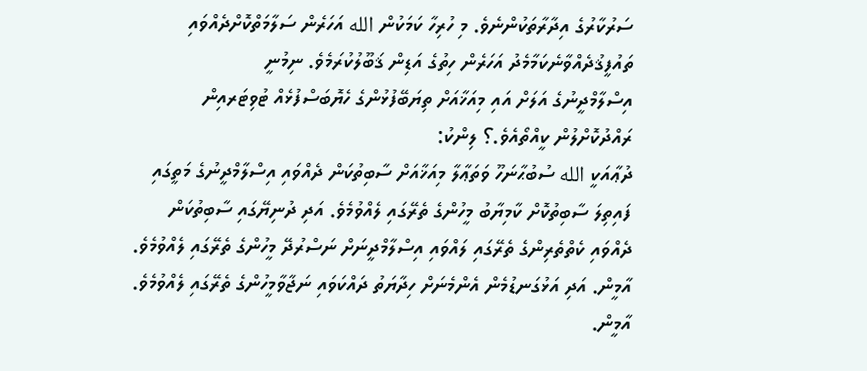ސަރުކާރުގެ އިދާރާތަކުންނެވެ. މި ހުރިހާ ކަމަކުން الله އަހަރެން ސަލާމަތްކޮށްދެއްވައި ތައުފީޤުދެއްވާނެކަމާމެދު އަހަރެން ހިތުގެ އަޑިން ޤަބޫލުކުރަމެވެ. ނިމުނީ
އިސްލާމްދީނުގެ އަލަށް އައި މިއަޚާއަށް ތިޔަބޭފުޅުންގެ ހެޔޮބަސްފުޅެއް ޓުވިޓަރއިން ރައްދުކޮށްލުން ކީއްތޯއެވެ.؟ ލިންކު:
ދުޢާއަކީ الله ސުބުޙާނަހޫ ވަތަޢާލާ މިއަޚާއަށް ސާބިތުކަން ދެއްވައި އިސްލާމްދީނުގެ މަތީގައި ފައިތިލަ ސާބިތުކޮށް ކާމިޔާބު މީހުންގެ ތެރޭގައި ލެއްވުމެވެ. އަދި ދުނިޔޭގައި ސާބިތުކަން ދެއްވައި ކެތްތެރިންގެ ތެރޭގައި ލައްވައި އިސްލާމްދީނަށް ނަސްރުދޭ މީހުންގެ ތެރޭގައި ލެއްވުމެވެ. އާމީން. އަދި އަޅުގަނޑުމެން އެންމެނަށް ހިދާޔަތު ދައްކަވައި ނަޖާވާމީހުންގެ ތެރޭގައި ލެއްވުމެވެ. އާމީން.